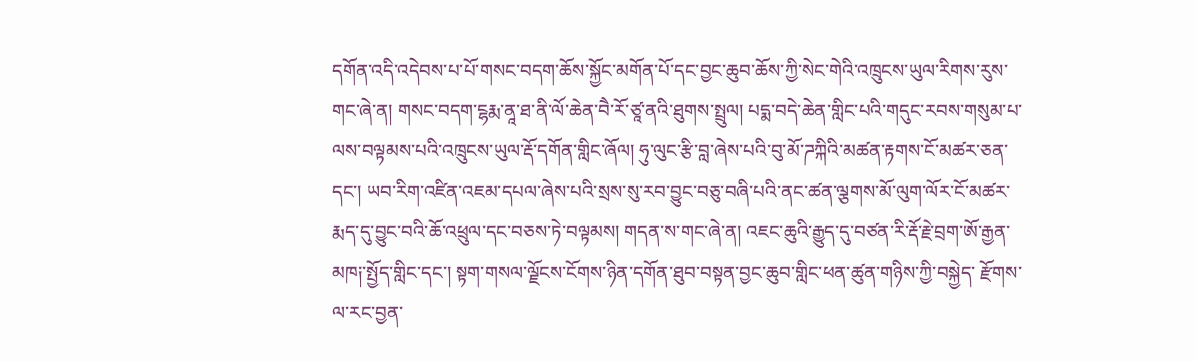དགོན་འདི་འདེབས་པ་པོ་གསང་བདག་ཆོས་སྐྱོང་མགོན་པོ་དང་བྱང་ཆུབ་ཆོས་ཀྱི་སེང་གེའི་འཁྲུངས་ཡུལ་རིགས་རུས་གང་ཞེ་ན། གསང་བདག་ངྷརྨ་ནཱ་ཐ་ནི་ལོ་ཆེན་བཻ་རོ་ཙཱ་ནའི་ཐུགས་སྤྲུལ། པདྨ་བདེ་ཆེན་གླིང་པའི་གདུང་རབས་གསུམ་པ་ལས་བལྟམས་པའི་འཁྲུངས་ཡུལ་རྡོ་དགོན་གླིང་ཞོལ། ཧུ་ལུང་རྩི་བླ་ཞེས་པའི་བུ་མོ་ཌཀྐིའི་མཚན་རྟགས་ངོ་མཚར་ཅན་དང་། ཡབ་རིག་འཛིན་འཇམ་དཔལ་ཞེས་པའི་སྲས་སུ་རབ་བྱུང་བཅུ་བཞི་པའི་ནང་ཚན་ལྕགས་མོ་ལུག་ལོར་ངོ་མཚར་རྨད་དུ་བྱུང་བའི་ཆོ་འཕྲུལ་དང་བཅས་ཏེ་བལྟམས། གདན་ས་གང་ཞེ་ན། འཇང་ཆུའི་རྒྱུད་དུ་བཙན་རི་རྡོ་རྗེ་བྲག་ཨོ་རྒྱན་མཁ༏་སྤྱོད་གླིང་དང་། སྟག་གསལ་ལྗོངས་ངོགས་ཉིན་དགོན་ཐུབ་བསྟན་བྱང་ཆུབ་གླིང་ཕན་ཚུན་གཉིས་ཀྱི་བསྐྱེད་ རྫོགས་ལ་རང་བྱན་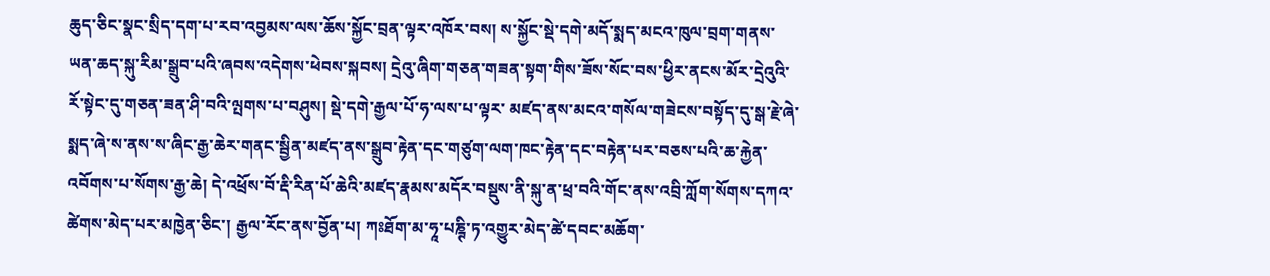ཆུད་ཅིང་སྣང་སྲིད་དག་པ་རབ་འབྱམས་ལས་ཆོས་སྐྱོང་བྲན་ལྟར་འཁོར་བས། ས་སྐྱོང་སྡེ་དགེ་མདོ་སྨད་མངའ་ཁུལ་བྲག་གནས་ཡན་ཆད་སྐུ་རིམ་སྒྲུབ་པའི་ཞབས་འདེགས་ཕེབས་སྐབས། དྲེའུ་ཞིག་གཅན་གཟན་སྟག་གིས་ཟོས་སོང་བས་ཕྱིར་ནངས་མོར་དྲེའུའི་རོ་སྟེང་དུ་གཅན་ཟན་ཤི་བའི་ལྤགས་པ་བཤུས། སྡེ་དགེ་རྒྱལ་པོ་ཧ་ལས་པ་ལྟར་ མཛད་ནས་མངའ་གསོལ་གཟེངས་བསྟོད་དུ་སྒ་རྗེ་ཞེ་སྨད་ཞེ་ས་ནས་ས་ཞིང་རྒྱ་ཆེར་གནང་སྦྱིན་མཛད་ནས་སྒྲུབ་རྟེན་དང་གཙུག་ལག་ཁང་རྟེན་དང་བརྟེན་པར་བཅས་པའི་ཆ་རྐྱེན་འབོགས་པ་སོགས་རྒྱ་ཆེ། དེ་འཕྲོས་བོ་རྡི་རིན་པོ་ཆེའི་མཛད་རྣམས་མདོར་བསྡུས་ནི་སྐུ་ན་ཕྲ་བའི་གོང་ནས་འབྲི་ཀློག་སོགས་དཀའ་ཚེགས་མེད་པར་མཁྱེན་ཅིང་། རྒྱལ་རོང་ནས་བྱོན་པ། ཀཿཐོག་མ་ཧཱ་པཎྚི་ཏ་འགྱུར་མེད་ཚེ་དབང་མཆོག་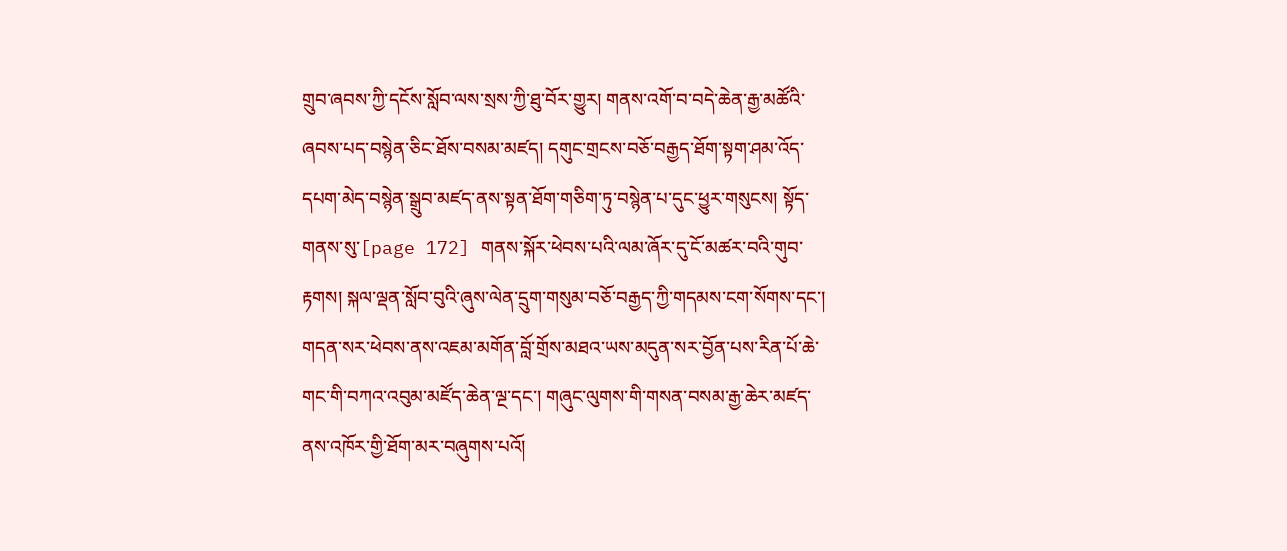གྲུབ་ཞབས་ཀྱི་དངོས་སློབ་ལས་སྲས་ཀྱི་ཐུ་བོར་གྱུར། གནས་འགོ་བ་བདེ་ཆེན་རྒྱ་མཚོའི་ཞབས་པད་བསྙེན་ཅིང་ཐོས་བསམ་མཛད། དགུང་གྲངས་བཅོ་བརྒྱད་ཐོག་སྟག་ཤམ་འོད་དཔག་མེད་བསྙེན་སྒྲུབ་མཛད་ནས་སྟན་ཐོག་གཅིག་ཏུ་བསྙེན་པ་དུང་ཕྱུར་གསུངས། སྟོད་གནས་སུ་[page 172] གནས་སྐོར་ཕེབས་པའི་ལམ་ཞོར་དུ་ངོ་མཚར་བའི་གུབ་རྟགས། སྐལ་ལྡན་སློབ་བུའི་ཞུས་ལེན་དྲུག་གསུམ་བཅོ་བརྒྱད་ཀྱི་གདམས་ངག་སོགས་དང་། གདན་སར་ཕེབས་ནས་འཇམ་མགོན་བློ་གྲོས་མཐའ་ཡས་མདུན་སར་བྱོན་པས་རིན་པོ་ཆེ་གང་གི་བཀའ་འབུམ་མཛོད་ཆེན་ལྔ་དང་། གཞུང་ལུགས་གི་གསན་བསམ་རྒྱ་ཆེར་མཛད་ནས་འཁོར་གྱི་ཐོག་མར་བཞུགས་པའོ།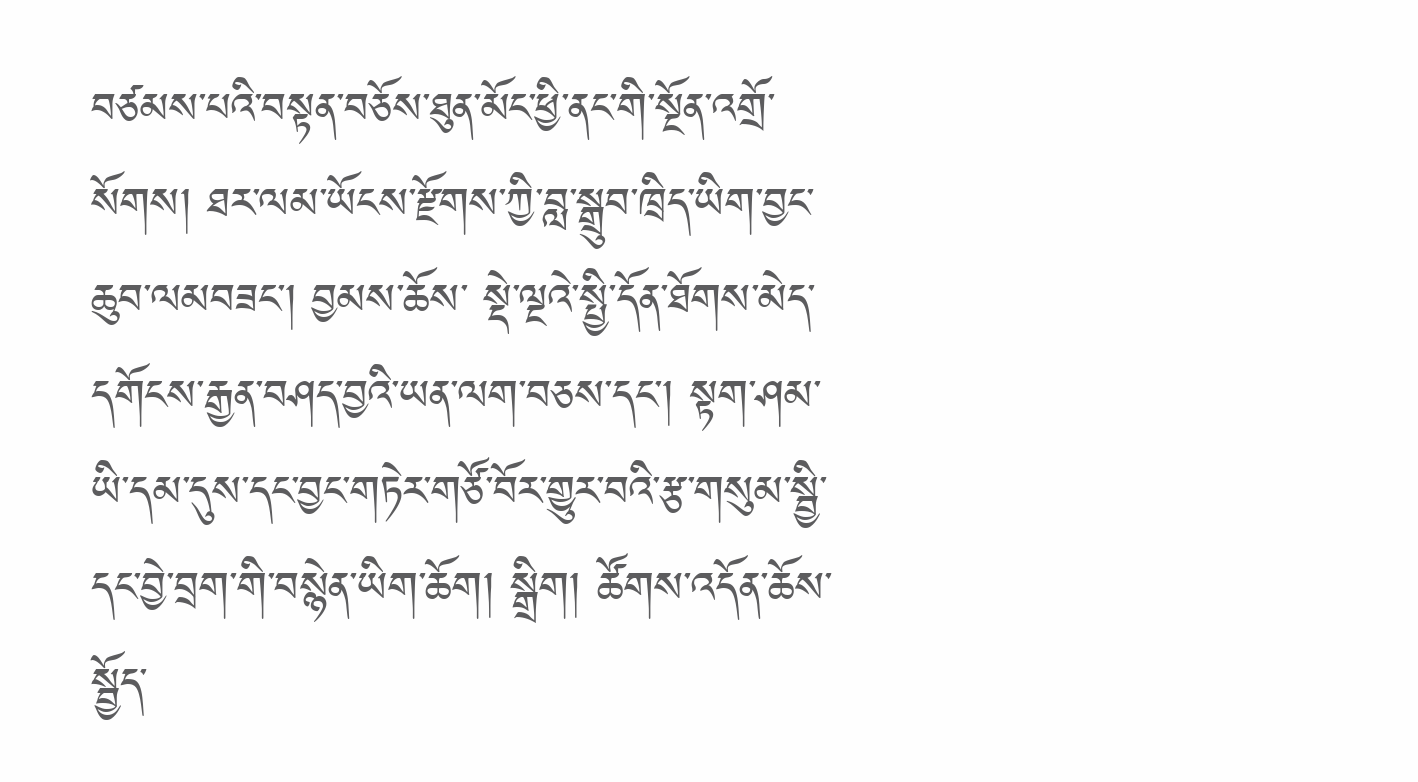བཙམས་པའི་བསྟན་བཅོས་ཐུན་མོང་ཕྱི་ནང་གི་སྔོན་འགྲོ་སོགས། ཐར་ལམ་ཡོངས་རྫོགས་ཀྱི་བླ་སྒྲུབ་ཁྲིད་ཡིག་བྱང་ཆུབ་ལམབཟང་། བྱམས་ཆོས་ སྡེ་ལྔའེ་སྤྱི་དོན་ཐོགས་མེད་དགོངས་རྒྱན་བཤད་བྱའི་ཡན་ལག་བཅས་དང་། སྟག་ཤམ་ཡི་དམ་དུས་དང་བྱང་གཏེར་གཙོ་བོར་གྱུར་བའི་རྩ་གསུམ་སྦྱི་དང་བྱེ་བྲག་གི་བསྙེན་ཡིག་ཆོག། སྒྲིག། ཚོགས་འདོན་ཆོས་སྦྱོད་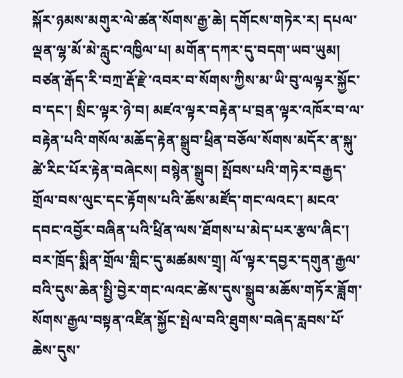སྐོར་ཉམས་མགུར་ལེ་ཚན་སོགས་རྒྱ་ཆེ། དགོངས་གཏེར་ར། དཔལ་ལྡན་ལྷ་མོ་མེ་རླུང་འཁྱིལ་པ། མགོན་དཀར་དུ་བདག་ཡབ་ཡུམ། བཙན་རྒོད་རི་བཀྲ་རྡོ་རྫེ་འབར་བ་སོགས་ཀྱིས་མ་ཡི་བུ་ལལྟར་སྐྱོང་བ་དང་། སྲིང་ལྟར་ཉེ་བ། མཛའ་ལྟར་བརྟེན་པ་བྲན་ལྟར་འཁོར་བ་ལ་བརྟེན་པའི་གསོལ་མཆོད་རྟེན་སྒྲུབ་ཕྲིན་བཅོལ་སོགས་མདོར་ན་སྐུ་ཚེ་རིང་པོར་རྟེན་བཞེངས། བསྙེན་སྒྲུབ། སྤོབས་པའི་གཏེར་བརྒྱད་གྲོལ་བས་ལུང་དང་རྟོགས་པའི་ཆོས་མཛོད་གང་ལའང་། མངའ་དབང་འབྱོར་བཞིན་པའི་ཕ༹ྲིན་ལས་ཐོགས་པ་མེད་པར་རྩལ་ཞིང་། བར་ཁྲོད་སྨིན་གྲོལ་གླིང་དུ་མཚམས་གྲྭ། ལོ་ལྟར་དབྱར་དགུན་རྒྱལ་བའི་དུས་ཆེན་སྤྱི་བྱེར་གང་ལའང་ཚེས་དུས་སྒྲུབ་མཆོས་གཏོར་ཟློག་སོགས་རྒྱལ་བསྟན་འཛིན་སྐྱོང་སྤེལ་བའི་ཐུགས་བཞེད་རླབས་པོ་ཆེས་དུས་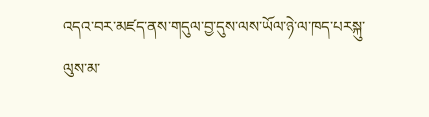འདའ་བར་མཛད་ནས་གདུལ་བྱ་དུས་ལས་ཡོལ་ཉེ་ལ་ཁད་པརསྐུ་ལུས་མ་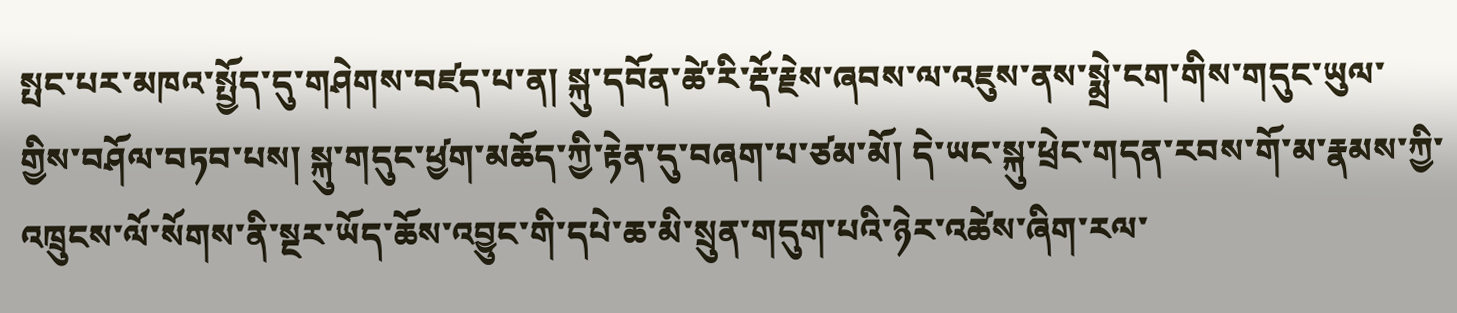སྤང་པར་མཁའ་སྤྱོད་དུ་གཤེགས་བཛད་པ་ན། སྐུ་དབོན་ཚེ་རི་རྡོ་རྗེས་ཞབས་ལ་འཇུས་ནས་སྨྲེ་ངག་གིས་གདུང་ཡུལ་གྱིས་བཤོལ་བཏབ་པས། སྐུ་གདུང་ཕ༹ྱག་མཆོད་ཀྱི་རྟེན་དུ་བཞག་པ་ཙམ་མོ། དེ་ཡང་སྐུ་ཕྲེང་གདན་རབས་གོ་མ་རྣམས་ཀྱི་འཁྲུངས་ལོ་སོགས་ནི་སྔར་ཡོད་ཆོས་འབྱུང་གི་དཔེ་ཆ་མི་སྲུན་གདུག་པའི་ཉེར་འཚེས་ཞིག་རལ་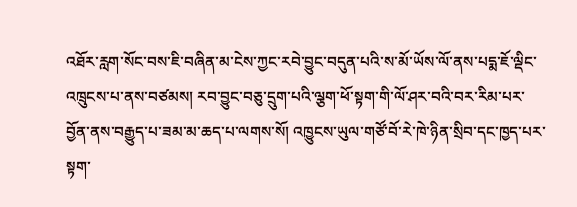འཐོར་རླག་སོང་བས་ཇི་བཞིན་མ་ངེས་ཀྱང་རབེ་བྱུང་བདུན་པའི་ས་མོ་ཡོས་ལོ་ནས་པདྨ་ཇོ་ལྡིང་འཁྲུངས་པ་ནས་བཙམས། རབ་བྱུང་བཅུ་དྲུག་པའི་ལྕག་ཕོ་སྟག་གི་ལོ་ཤར་བའི་བར་རིམ་པར་བྱོན་ནས་བརྒྱུད་པ་ཟམ་མ་ཆད་པ་ལགས་སོ། འཁྱུངས་ཡུལ་གཙོ་བོ་རེ་ཁེ་ཉིན་སྲིབ་དང་ཁྱད་པར་སྟག་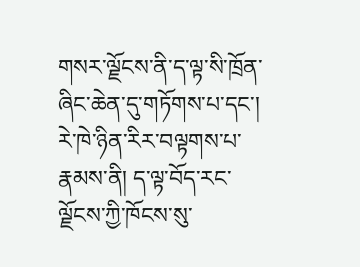གསར་ལྗོངས་ནི་ད་ལྟ་སི་ཁྲོན་ཞིང་ཆེན་དུ་གཏོགས་པ་དང་། རེ་ཁེ་ཉིན་རིར་བལྟགས་པ་རྣམས་ནི། ད་ལྟ་བོད་རང་ལྗོངས་ཀྱི་ཁོངས་སུ་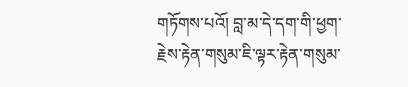གཏོགས་པའོ། བླ་མ་དེ་དག་གི་ཕྱག་རྗེས་རྟེན་གསུམ་ཇི་ལྟར་རྟེན་གསུམ་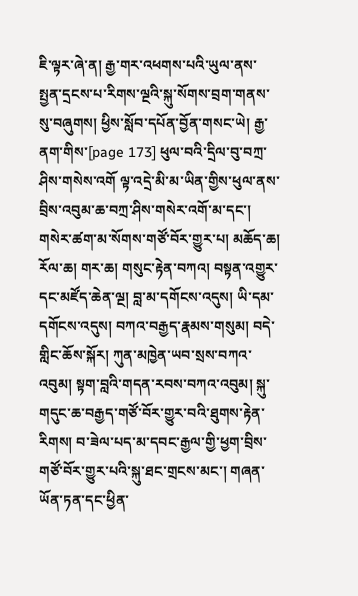ཇི་ལྟར་ཞེ་ན། རྒྱ་གར་འཕགས་པའི་ཡུལ་ནས་སྤྱན་དྲངས་པ་རིགས་ལྔའི་སྐུ་སོགས་བྲག་གནས་སུ་བཞུགས། ཕྱིས་སློབ་དཔོན་བྱོན་གསང་ཡེ། རྒྱ་ནག་གིས་[page 173] ཕུལ་བའི་དྲིལ་བུ་བཀྲ་ཤིས་གསེས་འགོ ལྟ་འདྲེ་མི་མ་ཡིན་གྱིས་ཕུལ་ནས་བྲིས་འབུམ་ཆ་བཀྲ་ཤིས་གསེར་འགོ་མ་དང་། གསེར་ཚག་མ་སོགས་གཙོ་བོར་གྱུར་པ། མཆོད་ཆ། རོལ་ཆ། གར་ཆ། གསུང་རྟེན་བཀའ། བསྟན་འགྱུར་དང་མཛོད་ཆེན་ལྔ། བླ་མ་དགོངས་འདུས། ཡི་དམ་དགོངས་འདུས། བཀའ་བརྒྱད་རྣམས་གསུམ། བདེ་གླིང་ཆོས་སྐོར། ཀུན་མཁྱེན་ཡབ་སྲས་བཀའ་འབུམ། སྟག་བླའི་གདན་རབས་བཀའ་འབུམ། སྐུ་གདུང་ཆ་བརྒྱད་གཙོ་བོར་གྱུར་བའི་ཐུགས་རྟེན་རིགས། བ་ཟེལ་པད་མ་དབང་རྒྱལ་གྱི་ཕྱག་བྲིས་གཙོ་བོར་གྱུར་པའི་སྐུ་ཐང་གྲངས་མང་། གཞན་ཡོན་ཏན་དང་ཕྱིན་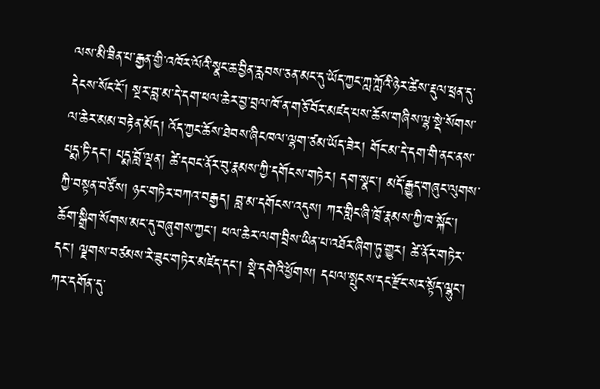ལས་མི་ཟིན་པ་རྒྱན་གྱི་འཁོར་ལོའི་སྣང་ཆ་བྱིན་རླབས་ཅན་མང་དུ་ཡོད་ཀྱང་ཀླ་ཀློའི་ཉེར་ཚེས་རྡུལ་ཕྲན་དུ་དེངས་སོང་ངོ་། སྔར་བླ་མ་དེ་དག་ཕལ་ཆེར་བྱ་བྲལ་ཁོ་ན་གཅོ་བོར་མཛད་པས་ཆོས་གཞིས་ལྷ་སྡེ་སོགས་ལ་ཆེར་མམ་བརྟེན་མོད། འོད་ཀྱང་ཆོས་ཐེབས་ཞིངཁལ་ལྷག་ཙམ་ཡོད་ཟེར། གོང་མ་དེ་དག་གི་ནང་ནས་པདྨ་ཏི་དང་། པདྨ་བློ་ལྡན། ཚེ་དབང་ནོར་བུ་རྣམས་ཀྱི་དགོངས་གཏེར། དག་སྣང་། མདོ་རྒྱུད་གཞུང་ལུགས་ཀྱི་བསྟན་བཙོས། ཉང་གཏེར་བཀའ་བརྒྱད། བླ་མ་དགོངས་འདུས། ཀར་གླིང་ཞི་ཁྲོ་རྣམས་ཀྱི་ཁ་སྐོང་། ཆོག་སྒྲིག་སོགས་མང་དུ་བཞུགས་ཀྱང་། ཕལ་ཆེར་ལག་བྲིས་ཡིན་པ་འཐོར་ཞིག་ཏུ་གྱུར། ཚེ་ནོར་གཏེར་དང་། ལྗགས་བཙམས་རེ་ཟུང་གཏེར་མཛེད་དང་། སྡེ་དགེའི་ཕྱོགས། དཔལ་སྤུངས་དང་རྫོང་སར་སྟོད་ལྷུང་། ཀར་དགོན་དུ་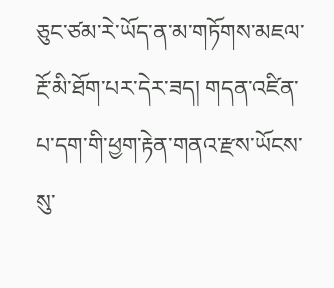ཅུང་ཙམ་རེ་ཡོད་ན་མ་གཏོགས་མཇལ་རྔོ་མི་ཐོག་པར་དེར་ཟད། གདན་འཛིན་པ་དག་གི་ཕྱག་རྟེན་གནའ་རྫས་ཡོངས་སུ་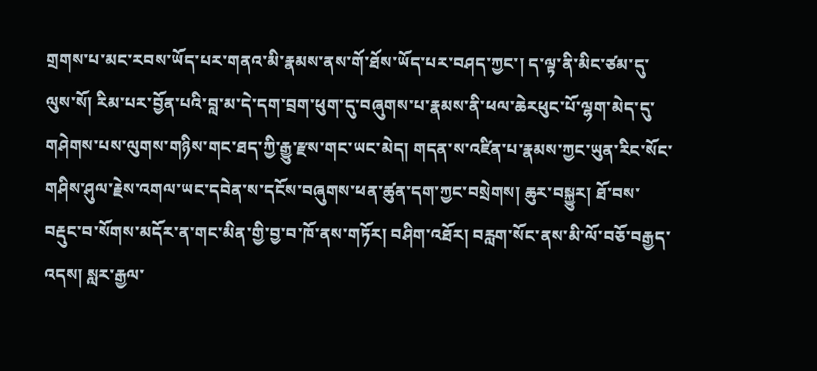གྲགས་པ་མང་རབས་ཡོད་པར་གནའ་མི་རྣམས་ནས་གོ་ཐོས་ཡོད་པར་བཤད་ཀྱང་། ད་ལྟ་ནི་མིང་ཙམ་དུ་ལུས་སོ། རིམ་པར་བྱོན་པའི་བླ་མ་དེ་དག་བྲག་ཕུག་དུ་བཞུགས་པ་རྣམས་ནི་ཕལ་ཆེརཕུང་པོ་ལྷག་མེད་དུ་གཤེགས་པས་ལུགས་གཉིས་གང་ཐད་ཀྱི་རྒྱུ་རྫས་གང་ཡང་མེད། གདན་ས་འཛིན་པ་རྣམས་ཀྱང་ཡུན་རིང་སོང་གཤིས་ཤུལ་རྗེས་འགལ་ཡང་དབེན་ས་དངོས་བཞུགས་ཕན་ཚུན་དག་ཀྱང་བསྲེགས། ཆུར་བསྐྱུར། ཐོ་བས་བརྡུང་བ་སོགས་མདོར་ན་གང་མིན་གྱི་བྱ་བ་ཁོ་ནས་གཏོར། བཤིག་འཐོར། བརླག་སོང་ནས་མི་ལོ་བཅོ་བརྒྱད་འདས། སླར་རྒྱལ་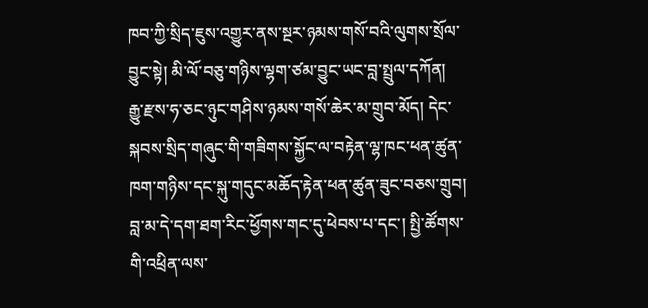ཁབ་ཀྱི་སྲིད་ཇུས་འགྱུར་ནས་སྔར་ཉམས་གསོ་བའི་ལུགས་སྲོལ་བྱུང་སྟེ། མི་ལོ་བཅུ་གཉིས་ལྷག་ཙམ་བྱུང་ཡང་བླ་སྤྲུལ་དཀོན། རྒྱུ་རྫས་ཧ་ཅང་ཉུང་གཤིས་ཉམས་གསོ་ཆེར་མ་གྲུབ་མོད། དེང་སྐབས་སྲིད་གཞུང་གི་གཟིགས་སྐྱོང་ལ་བརྟེན་ལྷ་ཁང་ཕན་ཚུན་ཁག་གཉིས་དང་སྐུ་གདུང་མཆོད་རྟེན་ཕན་ཚུན་ཟུང་བཅས་གྲུབ། བླ་མ་དེ་དག་ཐག་རིང་ཕྱོགས་གང་དུ་ཕེབས་པ་དང་། སྤྱི་ཚོགས་གི་འཕྲིན་ལས་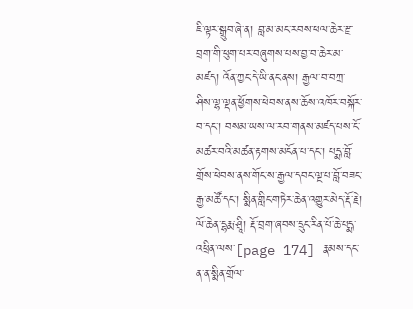ཇི་ལྟར་སྒྲུབ་ཞེ་ན། བླ་མ་མང་རབས་ཕལ་ཆེར་རྫ་བྲག་གི་ཕུག་པར་བཞུགས་པས་བྱ་བ་ཆེར་མ་མཛད། འོན་ཀྱང་དེ་ཡི་ནང་ནས། རྒྱལ་བ་བཀྲ་ཤིས་ལྷ་ལྡན་ཕྱོགས་ཕེབས་ནས་ཆོས་འཁོར་བསྐོར་བ་དང་། བསམ་ཡས་ལ་རབ་གནས་མཛད་པས་ངོ་མཚར་བའི་མཚན་རྟགས་མངོན་པ་དང་། པདྨ་བློ་གྲོས་ཕེབས་ནས་གོང་ས་རྒྱལ་དབང་ལྔ་པ་བློ་བཟང་རྒྱ་མཚོ་དང་། སྨིན་གླིང་གཏེར་ཆེན་འགྱུར་མེད་རྡོ་རྗེ། ལོ་ཆེན་དྷརྨ་ཤྲཱི། རྡོ་བྲག་ཞབས་དྲུང་རིན་པོ་ཆེ་པདྨ་འཕྲིན་ལས་[page 174] རྣམས་དང་ན་ན་སྨིན་གྲོལ་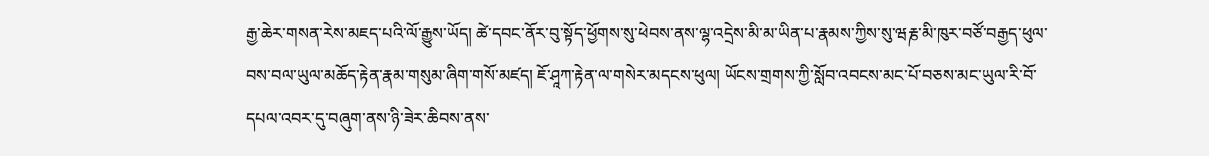རྒྱ་ཆེར་གསན་རེས་མཇད་པའི་ལོ་རྒྱུས་ཡོད། ཚེ་དབང་ནོར་བུ་སྟོད་ཕྱོགས་སུ་ཕེབས་ནས་ལྷ་འདྲེས་མི་མ་ཡིན་པ་རྣམས་ཀྱིས་སུ་ཝརྞ་མི་ཁུར་བཙོ་བརྒྱད་ཕུལ་བས་བལ་ཡུལ་མཆོད་རྟེན་རྣམ་གསུམ་ཞིག་གསོ་མཛད། ཇོ་ཤཱཀ་རྟེན་ལ་གསེར་མདངས་ཕུལ། ཡོངས་གྲགས་ཀྱི་སློབ་འབངས་མང་པོ་བཅས་མང་ཡུལ་རི་བོ་དཔལ་འབར་དུ་བཞུག་ནས་ཉི་ཟེར་ཆིབས་ནས་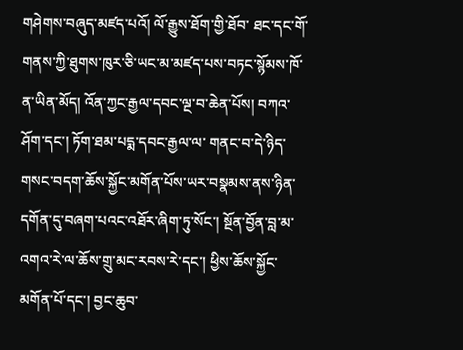གཤེགས་བཞུད་མཛད་པའོ། ལོ་རྒྱུས་ཐོག་གྱི་ཐོབ་ ཐང་དང་གོ་གནས་ཀྱི་ཐུགས་ཁུར་ཅི་ཡང་མ་མཛད་པས་བཏང་སྙོམས་ཁོ་ན་ཡིན་མོད། འོན་ཀྱང་རྒྱལ་དབང་ལྔ་བ་ཆེན་པོས། བཀའ་ཤོག་དང་། ཏོག་ཐམ་པདྨ་དབང་རྒྱལ་ལ་ གནང་བ་དེ་ཉིད་གསང་བདག་ཆོས་སྐྱོང་མགོན་པོས་ཡར་བསྣམས་ནས་ཉིན་དགོན་དུ་བཞག་པའང་འཐོར་ཞིག་ཏུ་སོང་། སྔོན་བྱོན་བླ་མ་འགའ་རེ་ལ་ཆོས་གྲུ་མང་རབས་རེ་དང་། ཕྱིས་ཆོས་སྐྱོང་མགོན་པོ་དང་། བྱང་ཆུབ་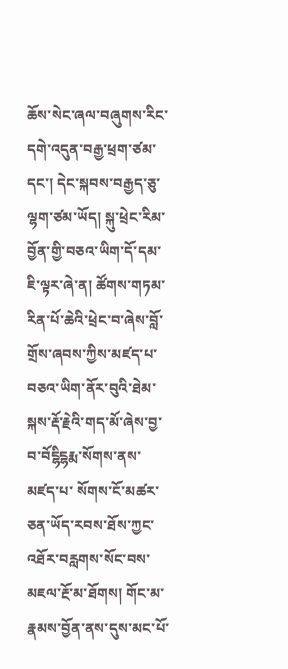ཆོས་སེང་ཞལ་བཞུགས་རིང་དགེ་འདུན་བརྒྱ་ཕྲག་ཙམ་དང་། དེང་སྐབས་བརྒྱད་ཅུ་ལྷག་ཙམ་ཡོད། སྐུ་ཕྲེང་རིམ་བྱོན་གྱི་བཅའ་ཡིག་དོ་དམ་ཇི་ལྟར་ཞེ་ན། ཚོགས་གཏམ་རིན་པོ་ཆེའི་ཕྲེང་བ་ཞེས་བློ་གྲོས་ཞབས་ཀྱིས་མཛད་པ་བཅའ་ཡིག་ནོར་བུའི་ཐེམ་སྐས་རྡོ་རྗེའི་གད་མོ་ཞེས་བྱ་བ་བོངྷིངྷརྨ་སོགས་ནས་མཛད་པ་ སོགས་ངོ་མཚར་ཅན་ཡོད་རབས་ཐོས་ཀྱང་འཐོར་བརླགས་སོང་བས་མཇལ་རྔོ་མ་ཐོགས། གོང་མ་རྣམས་བྱོན་ནས་དུས་མང་པོ་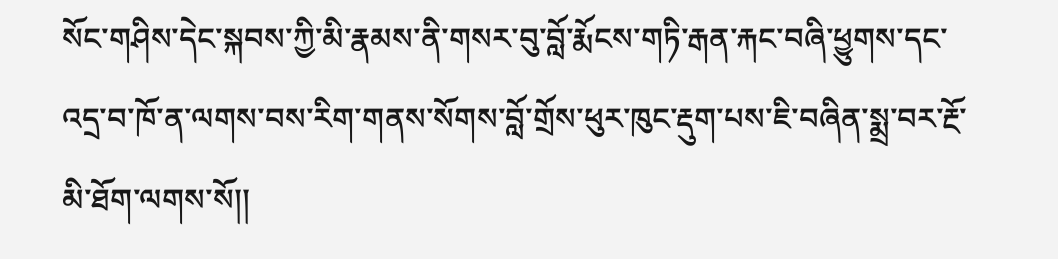སོང་གཤིས་དེང་སྐབས་ཀྱི་མི་རྣམས་ནི་གསར་བུ་བློ་རྨོངས་གཏི་རྒན་རྐང་བཞི་ཕྱུགས་དང་འདྲ་བ་ཁོ་ན་ལགས་བས་རིག་གནས་སོགས་བློ་གྲོས་ཕུར་ཁུང་རྡུག་པས་ཇི་བཞིན་སྨྲ་བར་རྔོ་མི་ཐོག་ལགས་སོ།།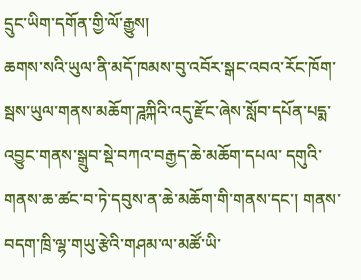དྲུང་ཡིག་དགོན་གྱི་ལོ་རྒྱུས།
ཆགས་སའི་ཡུལ་ནི་མདོ་ཁམས་བུ་འབོར་སྒང་འབའ་རོང་ཁོག་སྦས་ཡུལ་གནས་མཆོག་ཌཱཀྐིའི་འདུ་རྫོང་ཞེས་སློབ་དཔོན་པདྨ་འབྱུང་གནས་སྒྲུབ་སྡེ་བཀའ་བརྒྱད་ཆེ་མཆོག་དཔལ་ དགུའི་གནས་ཆ་ཚང་བ་ཏེ་དབུས་ན་ཆེ་མཆོག་གི་གནས་དང་། གནས་བདག་ཁྲི་ལྷ་གཡུ་རྩེའི་གཤམ་ལ་མཚོ་ཡི་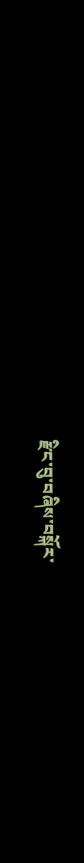རྫིང་བུ་བཞིས་བསྐོར་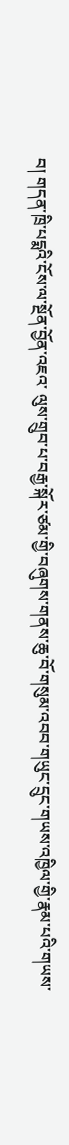བ། གདན་ཁྲི་པདྨའི་ངོས་ལ་སྔོན་བྱོན་འཇའ་ ལུས་གྲུབ་པ་བརྒྱ་སྐོར་ཙམ་གྱི་བཞུགས་གནས་ཆུ་བོ་གསུམ་འབབ་གཡུང་དྲུང་གཡས་འཁྱིལ་གྱི་རྣམ་པའི་གཡས་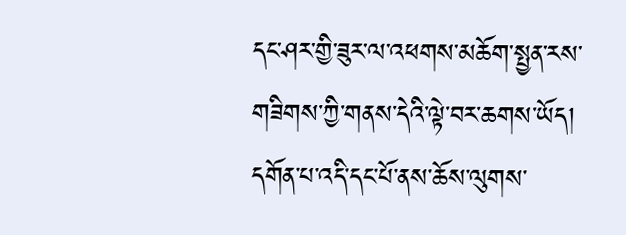དང་ཤར་གྱི་ཟུར་ལ་འཕགས་མཆོག་སྤྱན་རས་གཟིགས་ཀྱི་གནས་དེའི་ལྟེ་བར་ཆགས་ཡོད། དགོན་པ་འདི་དང་པོ་ནས་ཆོས་ལུགས་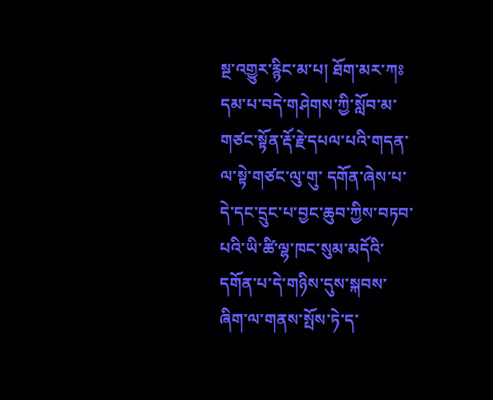སྔ་འགྱུར་རྙིང་མ་པ། ཐོག་མར་ཀཿདམ་པ་བདེ་གཤེགས་ཀྱི་སློབ་མ་གཙང་སྟོན་རྡོ་རྗེ་དཔལ་པའི་གདན་ལ་སྟེ་གཙང་ལུ་གུ་ དགོན་ཞེས་པ་དེ་དང་དྲུང་པ་བྱང་ཆུབ་ཀྱིས་བཏབ་པའི་ཡི་ཚི་ལྷ་ཁང་སུམ་མདོའི་དགོན་པ་དེ་གཉིས་དུས་སྐབས་ཞིག་ལ་གནས་སྤོས་ཏེ་ད་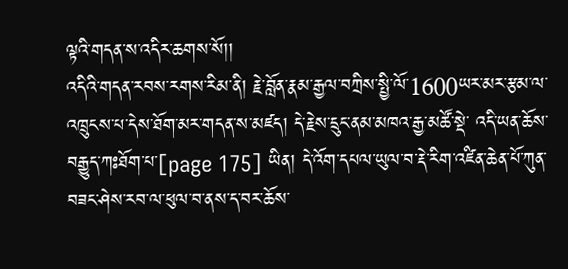ལྟའི་གདན་ས་འདིར་ཆགས་སོ།།
འདིའི་གདན་རབས་རགས་རིམ་ནི། རྗེ་བློན་རྣམ་རྒྱལ་བཀྲིས་སྤྱི་ལོ་1600ཡར་མར་རྩམ་ལ་འཁྲུངས་པ་དེས་ཐོག་མར་གདན་ས་མཛད། དེ་རྗེས་དྲུང་ནམ་མཁའ་རྒྱ་མཚོ་སྡེ་ འདི་ཡན་ཆོས་བརྒྱུད་ཀཿཐོག་པ་[page 175] ཡིན། དེ་འོག་དཔལ་ཡུལ་བ་རྡེ་རིག་འཛིན་ཆེན་པོ་ཀུན་བཟང་ཤེས་རབ་ལ་ཕུལ་བ་ནས་ད་བར་ཆོས་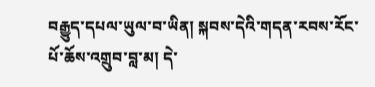བརྒྱུད་དཔལ་ཡུལ་བ་ཡིན། སྐབས་དེའི་གདན་རབས་རོང་པོ་ཆོས་འགྲུབ་བླ་མ། དེ་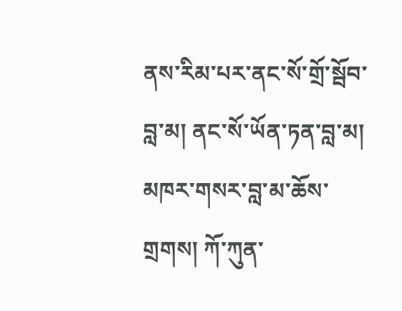ནས་རིམ་པར་ནང་སོ་གྲོ་སྦོབ་བླ་མ། ནང་སོ་ཡོན་ཏན་བླ་མ། མཁར་གསར་བླ་མ་ཆོས་གྲགས། ཀོ་ཀུན་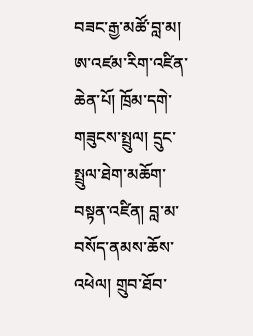བཟང་རྒྱ་མཚོ་བླ་མ། ཨ་འཛམ་རིག་འཛིན་ཆེན་པོ། ཁྲོམ་དགེ་གཟུངས་སྤྲུལ། དྲུང་སྤྲུལ་ཐེག་མཆོག་བསྟན་འཛིན། བླ་མ་བསོད་ནམས་ཆོས་འཕེལ། གྲུབ་ཐོབ་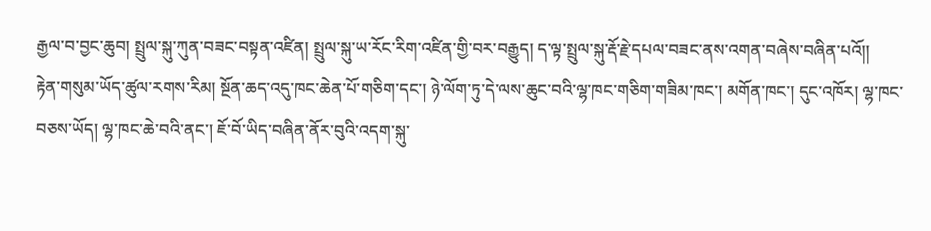རྒྱལ་བ་བྱང་ཆུབ། སྤྲུལ་སྐུ་ཀུན་བཟང་བསྟན་འཛིན། སྤྲུལ་སྐུ་ཡ་རོང་རིག་འཛིན་གྱི་བར་བརྒྱུད། ད་ལྟ་སྤྲུལ་སྐུ་རྡོ་རྗེ་དཔལ་བཟང་ནས་འགན་བཞེས་བཞིན་པའོ།།
རྟེན་གསུམ་ཡོད་ཚུལ་རགས་རིམ། སྔོན་ཆད་འདུ་ཁང་ཆེན་པོ་གཅིག་དང་། ཉེ་ལོག་ཏུ་དེ་ལས་ཆུང་བའི་ལྷ་ཁང་གཅིག་གཟིམ་ཁང་། མགོན་ཁང་། དུང་འཁོར། ལྷ་ཁང་བཅས་ཡོད། ལྷ་ཁང་ཆེ་བའི་ནང་། ཇོ་བོ་ཡིད་བཞིན་ནོར་བུའི་འདག་སྐུ་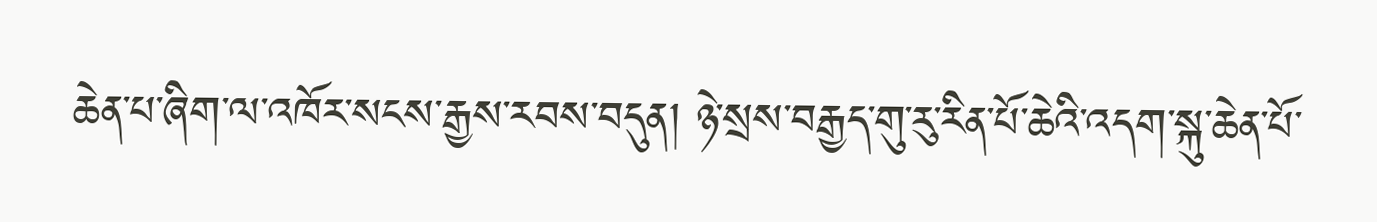ཆེན་པ་ཞིག་ལ་འཁོར་སངས་རྒྱས་རབས་བདུན། ཉེ་སྲས་བརྒྱད་གུ་རུ་རིན་པོ་ཆེའི་འདག་སྐུ་ཆེན་པོ་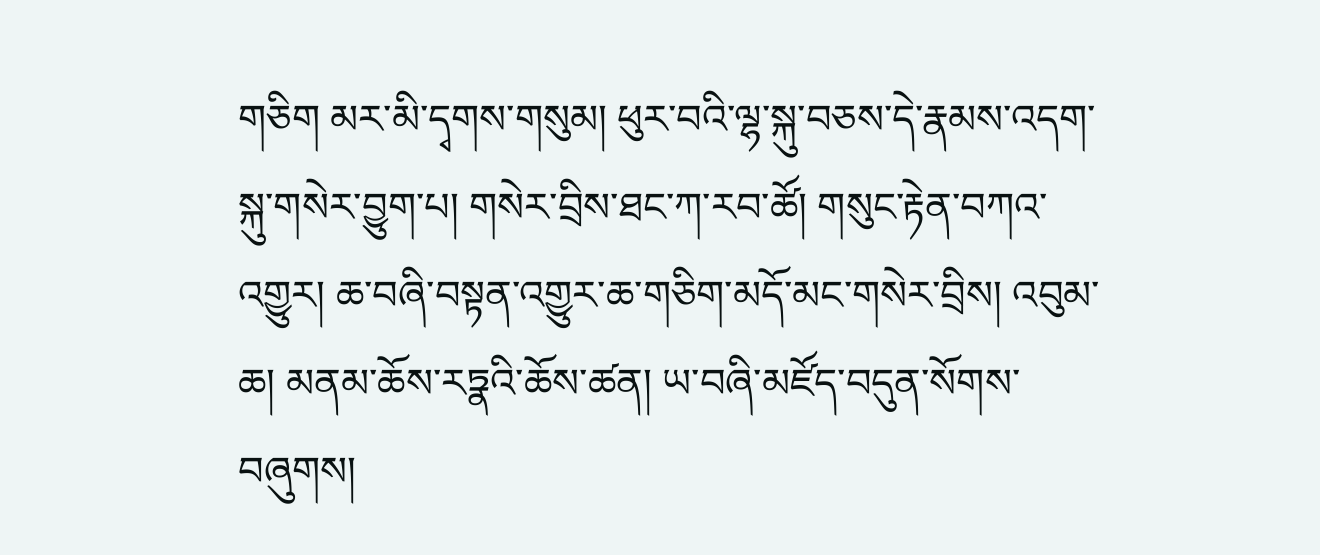གཅིག མར་མི་དྭགས་གསུམ། ཕུར་བའི་ལྷ་སྐུ་བཅས་དེ་རྣམས་འདག་སྐུ་གསེར་བྱུག་པ། གསེར་བྲིས་ཐང་ཀ་རབ་ཚོ། གསུང་རྟེན་བཀའ་འགྱུར། ཆ་བཞི་བསྟན་འགྱུར་ཆ་གཅིག་མདོ་མང་གསེར་བྲིས། འབུམ་ཆ། མནམ་ཆོས་རཏྣའི་ཆོས་ཚན། ཡ་བཞི་མཛོད་བདུན་སོགས་བཞུགས།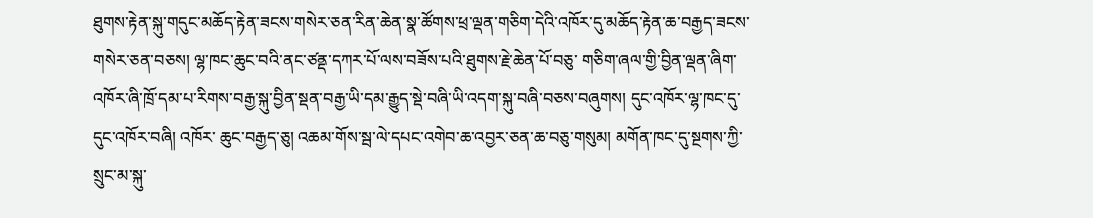ཐུགས་རྟེན་སྐུ་གདུང་མཆོད་རྟེན་ཟངས་གསེར་ཅན་རིན་ཆེན་སྣ་ཚོགས་ཕྲ་ལྡན་གཅིག་དེའི་འཁོར་དུ་མཆོད་རྟེན་ཆ་བརྒྱད་ཟངས་གསེར་ཅན་བཅས། ལྷ་ཁང་ཆུང་བའི་ནང་ཙནྡ་དཀར་པོ་ལས་བཟོས་པའི་ཐུགས་རྗེ་ཆེན་པོ་བཅུ་ གཅིག་ཞལ་གྱི་བྱིན་ལྡན་ཞིག་འཁོར་ཞི་ཁྲོ་དམ་པ་རིགས་བརྒྱ་སྐུ་བྱིན་སྡན་བརྒྱ་ཡི་དམ་རྒྱུད་སྡེ་བཞི་ཡི་འདག་སྐུ་བཞི་བཅས་བཞུགས། དུང་འཁོར་ལྷ་ཁང་དུ་དུང་འཁོར་བཞི། འཁོར་ ཆུང་བརྒྱད་ཅུ། འཆམ་གོས་སྦ་ལེ་དཔང་འགེབ་ཆ་འབྱར་ཅན་ཆ་བཅུ་གསུམ། མགོན་ཁང་དུ་སྔགས་ཀྱི་སྲུང་མ་སྐུ་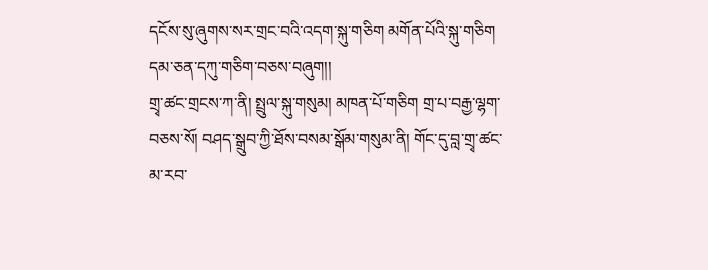དངོས་སུ་ཞུགས་སར་གྲང་བའི་འདག་སྐུ་གཅིག མགོན་པོའི་སྐུ་གཅིག དམ་ཅན་དཀུ་གཅིག་བཅས་བཞུག།།
གྲྭ་ཚང་གྲངས་ཀ་ནི། སྤྲུལ་སྐུ་གསུམ། མཁན་པོ་གཅིག གྲ་པ་བརྒྱ་ལྷག་བཅས་སོ། བཤད་སྒྲུབ་ཀྱི་ཐོས་བསམ་སྒོམ་གསུམ་ནི། གོང་དུ་བླ་གྲྭ་ཚང་མ་རབ་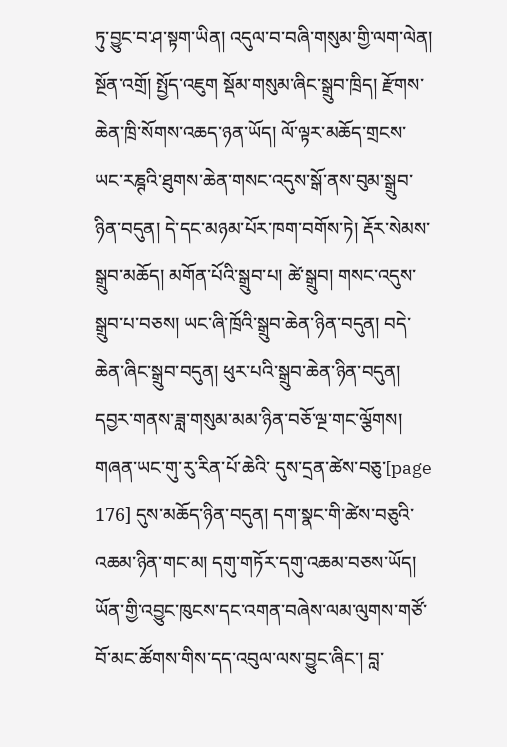ཏུ་བྱུང་བ་ཤ་སྟག་ཡིན། འདུལ་བ་བཞི་གསུམ་གྱི་ལག་ལེན། སྔོན་འགྲོ། སྤྱོད་འཇུག སྡོམ་གསུམ་ཞིང་སྒྲུབ་ཁྲིད། རྫོགས་ཆེན་ཁྲི་སོགས་འཆད་ཉན་ཡོད། ལོ་ལྟར་མཆོད་གྲངས་ ཡང་རཎྚའི་ཐུགས་ཆེན་གསང་འདུས་སྒོ་ནས་བུམ་སྒྲུབ་ཉིན་བདུན། དེ་དང་མཉམ་པོར་ཁག་བགོས་ཏེ། རྡོར་སེམས་སྒྲུབ་མཆོད། མགོན་པོའི་སྒྲུབ་པ། ཚེ་སྒྲུབ། གསང་འདུས་སྒྲུབ་པ་བཅས། ཡང་ཞི་ཁྲོའི་སྒྲུབ་ཆེན་ཉིན་བདུན། བདེ་ཆེན་ཞིང་སྒྲུབ་བདུན། ཕུར་པའི་སྒྲུབ་ཆེན་ཉིན་བདུན། དབྱར་གནས་ཟླ་གསུམ་མམ་ཉིན་བཅོ་ལྔ་གང་ལྕོགས། གཞན་ཡང་གུ་རུ་རིན་པོ་ཆེའི་ དུས་དྲན་ཚེས་བཅུ་[page 176] དུས་མཆོད་ཉིན་བདུན། དག་སྣང་གི་ཚེས་བཅུའི་འཆམ་ཉིན་གང་མ། དགུ་གཏོར་དགུ་འཆམ་བཅས་ཡོད།
ཡོན་གྱི་འབྱུང་ཁུངས་དང་འགན་བཞེས་ལམ་ལུགས་གཙོ་བོ་མང་ཚོགས་གིས་དད་འབུལ་ལས་བྱུང་ཞིང་། བླ་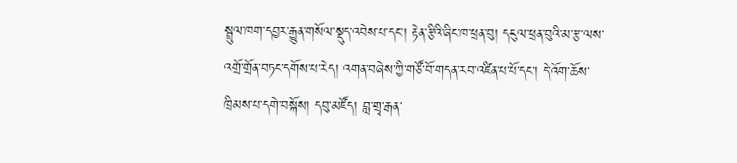སྦྲུལ་ཁག་དབྱར་རྒྱུན་གསོལ་སྡུད་འབེས་པ་དང་། རྟེན་རྩིའི་ཞིང་ཁ་ཕྲན་བུ། དངུལ་ཕྲན་བུའི་མ་རྩ་ལས་འགྲོ་གྲོན་བཏང་དགོས་པ་རེད། འགན་བཞེས་ཀྱི་གཙོ་བོ་གདན་རབ་འཛིན་པ་པོ་དང་། དེ་འོག་ཆོས་ཁྲིམས་པ་དགེ་བསྐོས། དབུ་མཛོད། བླ་གྲྭ་རྒན་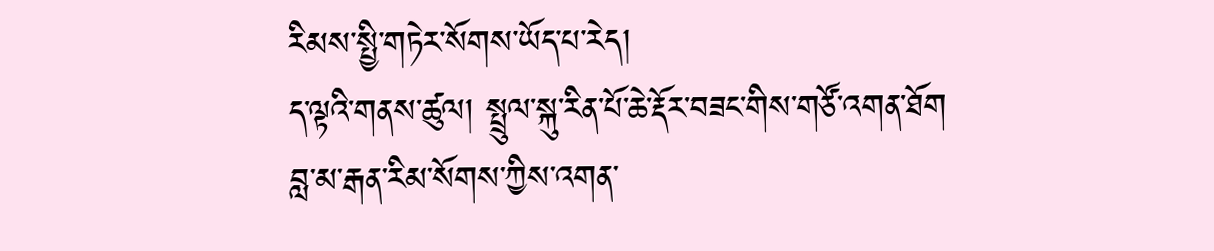རིམས་སྤྱི་གཏེར་སོགས་ཡོད་པ་རེད།
ད་ལྟའི་གནས་ཚུལ། སྤྲུལ་སྐུ་རིན་པོ་ཆེ་རྡོར་བཟང་གིས་གཙོ་འགན་ཐོག བླ་མ་རྒན་རིམ་སོགས་ཀྱིས་འགན་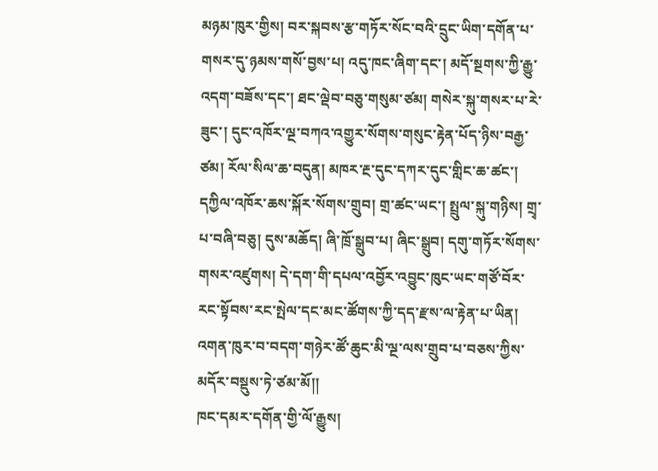མཉམ་ཁུར་གྱིས། བར་སྐབས་རྩ་གཏོར་སོང་བའི་དྲུང་ཡིག་དགོན་པ་གསར་དུ་ཉམས་གསོ་བྱས་པ། འདུ་ཁང་ཞིག་དང་། མདོ་སྔགས་ཀྱི་རྒྱུ་འདག་བཟོས་དང་། ཐང་ལྡེབ་བཅུ་གསུམ་ཙམ། གསེར་སྐུ་གསར་པ་རེ་ཟུང་། དུང་འཁོར་ལྔ་བཀའ་འགྱུར་སོགས་གསུང་རྟེན་པོད་ཉིས་བརྒྱ་ཙམ། རོལ་སིལ་ཆ་བདུན། མཁར་རྔ་དུང་དཀར་དུང་གླིང་ཆ་ཚང་། དཀྱིལ་འཁོར་ཆས་སྐོར་སོགས་གྲུབ། གྲ་ཚང་ཡང་། སྤྲུལ་སྐུ་གཉིས། གྲྭ་པ་བཞི་བཅུ། དུས་མཆོད། ཞི་ཁྲོ་སྒྲུབ་པ། ཞིང་སྒྲུབ། དགུ་གཏོར་སོགས་གསར་འཛུགས། དེ་དག་གི་དཔལ་འབྱོར་འབྱུང་ཁུང་ཡང་གཙོ་བོར་རང་སྟོབས་རང་སྤེལ་དང་མང་ཚོགས་ཀྱི་དད་རྫས་ལ་རྟེན་པ་ཡིན། འགན་ཁུར་བ་བདག་གཉེར་ཚོ་ཆུང་མི་ལྔ་ལས་གྲུབ་པ་བཅས་ཀྱིས་མདོར་བསྡུས་ཏེ་ཙམ་མོ།།
ཁང་དམར་དགོན་གྱི་ལོ་རྒྱུས།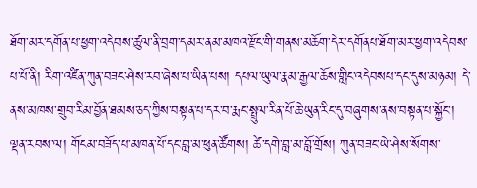ཐོག་མར་དགོན་པ་ཕྱག་འདེབས་ཚུལ་ནི་བྲག་དམར་ནམ་མཁའ་རྫོང་གི་གནས་མཆོག་དེར་དགོནཔ་ཐོག་མར་ཕྱག་འདེབས་པ་པོ་ནི། རིག་འཛིན་ཀུན་བཟང་ཤེས་རབ་ཞེས་པ་ཡིན་པས། དཔལ་ཡུལ་རྣམ་རྒྱལ་ཆོས་གླིང་འདེབསཔ་དང་དུས་མཉམ། དེ་ནས་མཁས་གྲུབ་རིམ་བྱོན་ཐམས་ཅད་ཀྱིས་བསྟན་པ་དར་བ་རྨང་སྤྲུལ་རིན་པོ་ཆེ་ཡུན་རིང་དུ་བཞུགས་ནས་བསྟན་པ་སྐྱོང་། ལྡན་རབས་ལ། གོངམ་བཟོད་པ་མཁན་པོ་དང་བླ་མ་ཕུན་ཚོགས། ཚེ་དགེ་བླ་མ་བློ་གྲོས། ཀུན་བཟང་ཡེ་ཤེས་སོགས་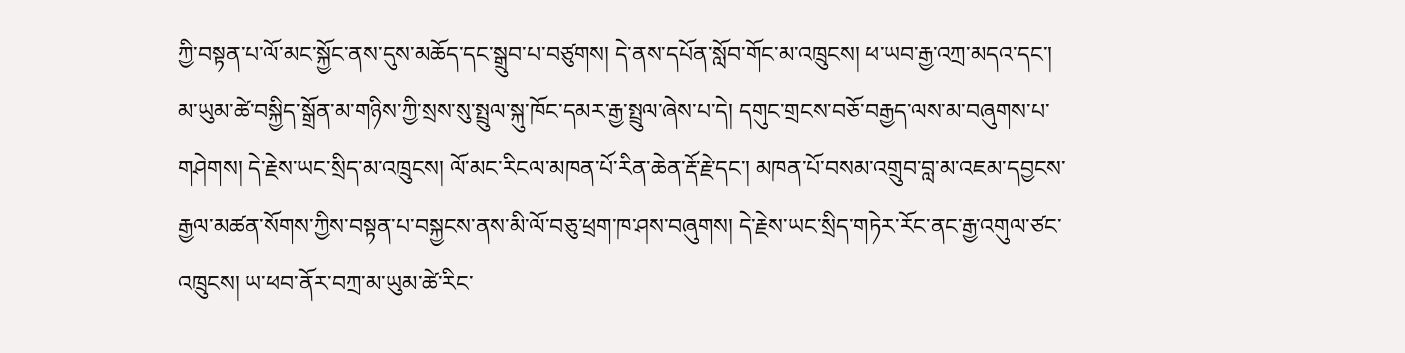ཀྱི་བསྟན་པ་ལོ་མང་སྐྱོང་ནས་དུས་མཆོད་དང་སྒྲུབ་པ་བཙུགས། དེ་ནས་དཔོན་སློབ་གོང་མ་འཁྲུངས། ཕ་ཡབ་རྒྱ་འཀྲ་མདའ་དང་། མ་ཡུམ་ཚེ་བསྐྱིད་སྒྲོན་མ་གཉིས་ཀྱི་སྲས་སུ་སྤྲུལ་སྐུ་ཁོང་དམར་རྒྱ་སྤྲུལ་ཞེས་པ་དེ། དགུང་གྲངས་བཅོ་བརྒྱད་ལས་མ་བཞུགས་པ་གཤེགས། དེ་རྗེས་ཡང་སྲིད་མ་འཁྲུངས། ལོ་མང་རིངལ་མཁན་པོ་རིན་ཆེན་རྡོ་རྗེ་དང་། མཁན་པོ་བསམ་འགྲུབ་བླ་མ་འཇམ་དབྱངས་རྒྱལ་མཚན་སོགས་ཀྱིས་བསྟན་པ་བསྐྱངས་ནས་མི་ལོ་བཅུ་ཕྲག་ཁ་ཤས་བཞུགས། དེ་རྗེས་ཡང་སྲིད་གཏེར་རོང་ནང་རྒྱ་འགུལ་ཙང་འཁྲུངས། ཡ་ཕབ་ནོར་བཀྲ་མ་ཡུམ་ཚེ་རིང་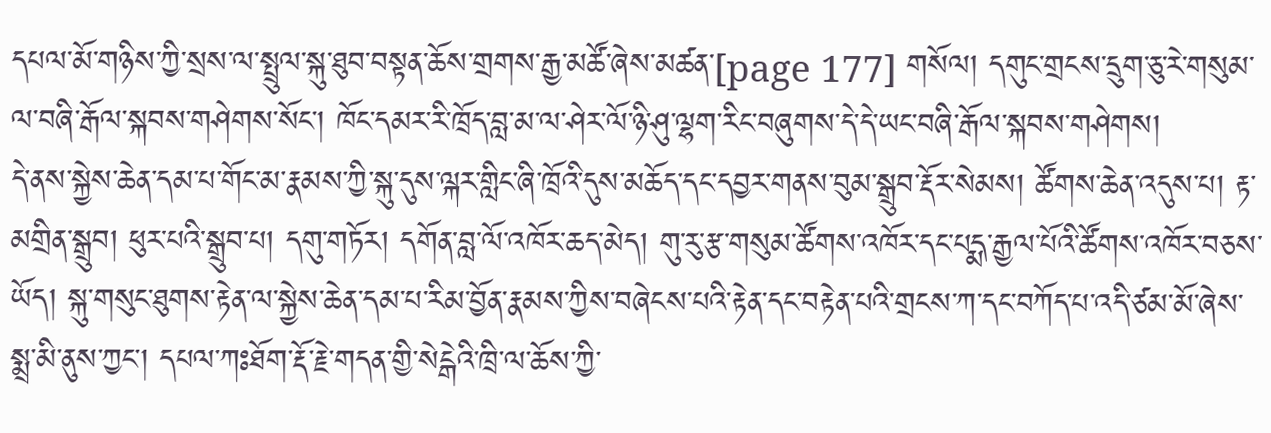དཔལ་མོ་གཉིས་ཀྱི་སྲས་ལ་སྤྲུལ་སྐུ་ཐུབ་བསྟན་ཆོས་གྲགས་རྒྱ་མཚོ་ཞེས་མཚན་[page 177] གསོལ། དགུང་གྲངས་དྲུག་ཅུ་རེ་གསུམ་ལ་བཞི་རྒོལ་སྐབས་གཤེགས་སོང་། ཁོང་དམར་རི་ཁྲོད་བླ་མ་ལ་ཤེར་ལོ་ཉི་ཤུ་ལྷག་རིང་བཞུགས་དེ་དེ་ཡང་བཞི་རྒོལ་སྐབས་གཤེགས།
དེ་ནས་སྐྱེས་ཆེན་དམ་པ་གོང་མ་རྣམས་ཀྱི་སྐུ་དུས་ལྐར་གླིང་ཞི་ཁྲོའི་དུས་མཆོད་དང་དབྱར་གནས་བུམ་སྒྲུབ་རྡོར་སེམས། ཚོགས་ཆེན་འདུས་པ། རྟ་མགྲིན་སྒྲུབ། ཕུར་པའི་སྒྲུབ་པ། དགུ་གཏོར། དགོན་བླ་ལོ་འཁོར་ཆད་མེད། གུ་རུ་རྩ་གསུམ་ཚོགས་འཁོར་དང་པདྨ་རྒྱལ་པོའི་ཚོགས་འཁོར་བཅས་ཡོད། སྐུ་གསུང་ཐུགས་རྟེན་ལ་སྐྱེས་ཆེན་དམ་པ་རིམ་བྱོན་རྣམས་ཀྱིས་བཞེངས་པའི་རྟེན་དང་བརྟེན་པའི་གྲངས་ཀ་དང་བཀོད་པ་འདི་ཙམ་མོ་ཞེས་སྨྲ་མི་ནུས་ཀྱང་། དཔལ་ཀཿཐོག་རྡོ་རྗེ་གདན་གྱི་སེངྒེའི་ཁྲི་ལ་ཆོས་ཀྱི་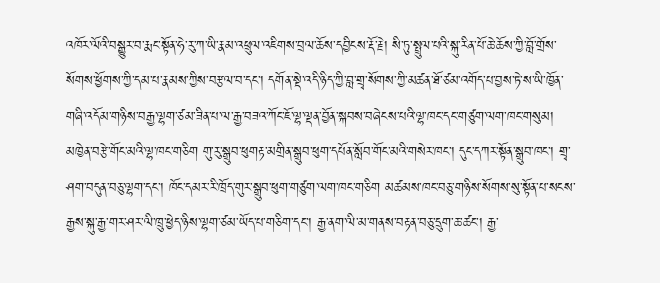འཁོར་ལོའི་བསྒྱུར་བ་རྨང་སྟོན་ཧེ་རུ་ཀ་ཡི་རྣམ་འཕྲུལ་འཇིགས་བྲལ་ཆོས་དབྱིངས་རྡོ་རྗེ། སི་ཏུ་སྤྲུལ་པའི་སྐུ་རིན་པོ་ཆེ་ཆོས་ཀྱི་བློ་གྲོས་སོགས་ཕྱོགས་ཀྱི་དམ་པ་རྣམས་ཀྱིས་བརྩལ་བ་དང་། དགོན་སྡེ་འདི་ཉིད་ཀྱི་བླ་གྲྭ་སོགས་ཀྱི་མཚན་ཐོ་ཙམ་འགོད་པ་བྱས་ཏེ་ས་ཡི་ཁྱོན་གཞི་འདོམ་གཉིས་བརྒྱ་ལྷག་ཙམ་ཟིན་པ་ལ་རྒྱ་བཟའ་ཀོང་ཇོ་ལྷ་ལྡན་བྱོན་སྐབས་བཞེངས་པའི་ལྷ་ཁང་དང་གཙུག་ལག་ཁང་གསུམ། མཁྱེན་བརྩེ་གོང་མའི་ལྷ་ཁང་གཅིག གུ་རུ་སྒྲུབ་ཕུགརྟ་མགྲིན་སྒྲུབ་ཕུག་དཔོན་སློབ་གོང་མའི་གསེར་ཁང་། དུང་དཀར་སྟོན་སྒྲུབ་ཁང་། གྲྭ་ཤག་བདུན་བཅུ་ལྷག་དང་། ཁོང་དམར་རི་ཁྲོད་གུར་སྒྲུབ་ཕུག་གཙུག་ལག་ཁང་གཅིག མཚམས་ཁང་བཅུ་གཉིས་སོགས་སུ་སྟོན་པ་སངས་རྒྱས་སྐུ་རྒྱ་གར་ཤར་ལི་ཁྲུ་ཕྱེད་ཉིས་ལྷག་ཙམ་ཡོད་པ་གཅིག་དང་། རྒྱ་ནག་ལི་མ་གནས་བརྟན་བཅུ་དྲུག་ཆ་ཚང་། རྒྱ་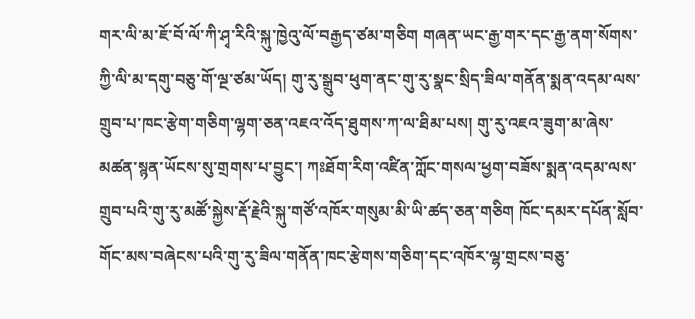གར་ལི་མ་ཇོ་བོ་ལོ་ཀི་ཤྭ་རིའི་སྐུ་ཁྱེའུ་ལོ་བརྒྱད་ཙམ་གཅིག གཞན་ཡང་རྒྱ་གར་དང་རྒྱ་ནག་སོགས་ཀྱི་ལི་མ་དགུ་བཅུ་གོ་ལྔ་ཙམ་ཡོད། གུ་རུ་སྒྲུབ་ཕུག་ནང་གུ་རུ་སྣང་སྲིད་ཟིལ་གནོན་སྨན་འདམ་ལས་གྲུབ་པ་ཁང་རྩེག་གཅིག་ལྷག་ཅན་འཇའ་འོད་ཐུགས་ཀ་ལ་ཐིམ་པས། གུ་རུ་འཇའ་ཟུག་མ་ཞེས་མཚན་སྙན་ཡོངས་སུ་གྲགས་པ་བྱུང་། ཀཿཐོག་རིག་འཛིན་ཀློང་གསལ་ཕྱག་བཟོས་སྨན་འདམ་ལས་གྲུབ་པའི་གུ་རུ་མཚོ་སྐྱེས་རྡོ་རྗེའི་སྐུ་གཙོ་འཁོར་གསུམ་མི་ཡི་ཚད་ཅན་གཅིག ཁོང་དམར་དཔོན་སློབ་གོང་མས་བཞེངས་པའི་གུ་རུ་ཟིལ་གནོན་ཁང་རྩེགས་གཅིག་དང་འཁོར་ལྷ་གྲངས་བཅུ་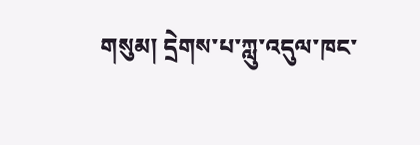གསུམ། དྲེགས་པ་ཀླུ་འདུལ་ཁང་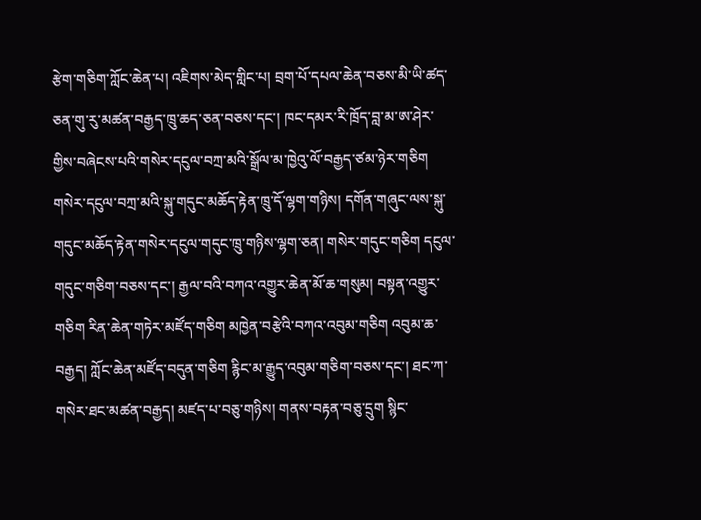རྩེག་གཅིག་ཀློང་ཆེན་པ། འཇིགས་མེད་གླིང་པ། བྲག་པོ་དཔལ་ཆེན་བཅས་མི་ཡི་ཚད་ཅན་གུ་རུ་མཚན་བརྒྱད་ཁྲུ་ཆད་ཅན་བཅས་དང་། ཁང་དམར་རི་ཁྲོད་བླ་མ་ཨ་ཤེར་གྱིས་བཞེངས་པའི་གསེར་དངུལ་བཀྲ་མའི་སྒྲོལ་མ་ཁྱེའུ་ལོ་བརྒྱད་ཙམ་ཉེར་གཅིག གསེར་དངུལ་བཀྲ་མའི་སྐུ་གདུང་མཆོད་རྟེན་ཁྲུ་དོ་ལྷག་གཉིས། དགོན་གཞུང་ལས་སྐུ་གདུང་མཆོད་རྟེན་གསེར་དངུལ་གདུང་ཁྲུ་གཉིས་ལྷག་ཅན། གསེར་གདུང་གཅིག དངུལ་གདུང་གཅིག་བཅས་དང་། རྒྱལ་བའི་བཀའ་འགྱུར་ཆེན་མོ་ཆ་གསུམ། བསྟན་འགྱུར་གཅིག རིན་ཆེན་གཏེར་མཛོད་གཅིག མཁྱེན་བརྩེའི་བཀའ་འབུམ་གཅིག འབུམ་ཆ་བརྒྱད། ཀློང་ཆེན་མཛོད་བདུན་གཅིག རྙིང་མ་རྒྱུད་འབུམ་གཅིག་བཅས་དང་། ཐང་ཀ་གསེར་ཐང་མཚན་བརྒྱད། མཛད་པ་བཅུ་གཉིས། གནས་བརྟན་བཅུ་དྲུག སྙིང་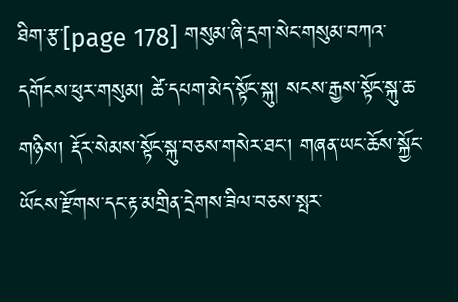ཐིག་རྩ་[page 178] གསུམ་ཞི་དྲག་སེང་གསུམ་བཀའ་དགོངས་ཕུར་གསུམ། ཚེ་དཔག་མེད་སྟོང་སྐུ། སངས་རྒྱས་སྟོང་སྐུ་ཆ་གཉིས། རྡོར་སེམས་སྟོང་སྐུ་བཅས་གསེར་ཐང་། གཞན་ཡང་ཆོས་སྐྱོང་ཡོངས་རྫོགས་དང་རྟ་མགྲིན་དྲེགས་ཟིལ་བཅས་སྤར་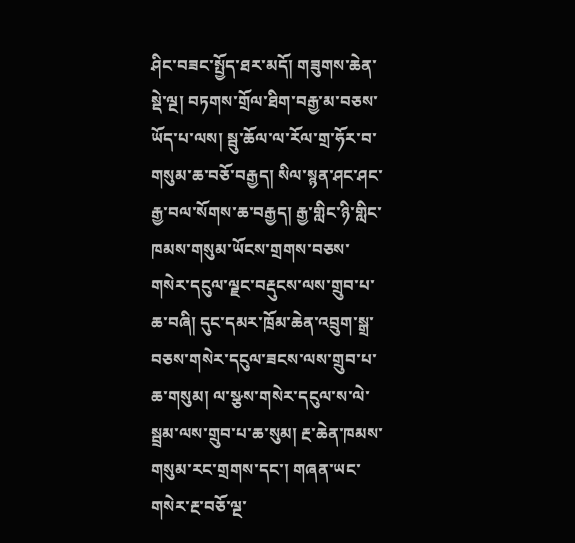ཤིང་བཟང་སྤྱོད་ཐར་མདོ། གཟུགས་ཆེན་སྡེ་ལྔ། བཏགས་གྲོལ་ཐིག་བརྒྱ་མ་བཅས་ཡོད་པ་ལས། སྦུ་ཆོལ་ལ་རོལ་གྲ་ཧོར་བ་གསུམ་ཆ་བཅོ་བརྒྱད། སིལ་སྙན་ཤང་ཤང་རྒྱ་བལ་སོགས་ཆ་བརྒྱད། རྒྱ་གླིང་ཉི་གླིང་ཁམས་གསུམ་ཡོངས་གྲགས་བཅས་གསེར་དངུལ་ལྗང་བརྡུངས་ལས་གྲུབ་པ་ཆ་བཞི། དུང་དམར་ཁྲོམ་ཆེན་འབྲུག་སྒྲ་བཅས་གསེར་དངུལ་ཟངས་ལས་གྲུབ་པ་ཆ་གསུམ། ལ་སྩས་གསེར་དངུལ་ས་ལེ་སྦྲམ་ལས་གྲུབ་པ་ཆ་སུམ། རྔ་ཆེན་ཁམས་གསུམ་རང་གྲགས་དང་། གཞན་ཡང་གསེར་རྔ་བཅོ་ལྔ་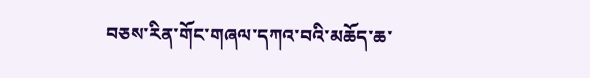བཅས་རིན་གོང་གཞལ་དཀའ་བའི་མཆོད་ཆ་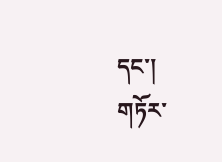དང་། གཏོར་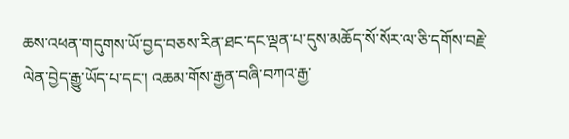ཆས་འཕན་གདུགས་ཡོ་བྱད་བཅས་རིན་ཐང་དང་ལྡན་པ་དུས་མཆོད་སོ་སོར་ལ་ཅི་དགོས་བརྗེ་ལེན་བྱེད་རྒྱུ་ཡོད་པ་དང་། འཆམ་གོས་རྒྱན་བཞི་བཀའ་རྒྱ་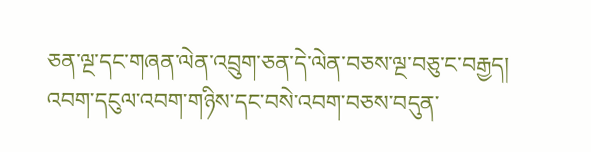ཅན་ལྔ་དང་གཞན་ལེན་འབྲུག་ཅན་དེ་ལེན་བཅས་ལྔ་བཅུ་ང་བརྒྱད། འབག་དངུལ་འབག་གཉིས་དང་བསེ་འབག་བཅས་བདུན་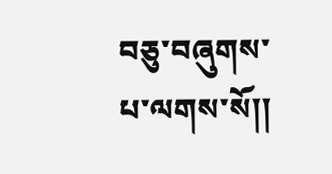བཅུ་བཞུགས་པ་ལགས་སོ།།